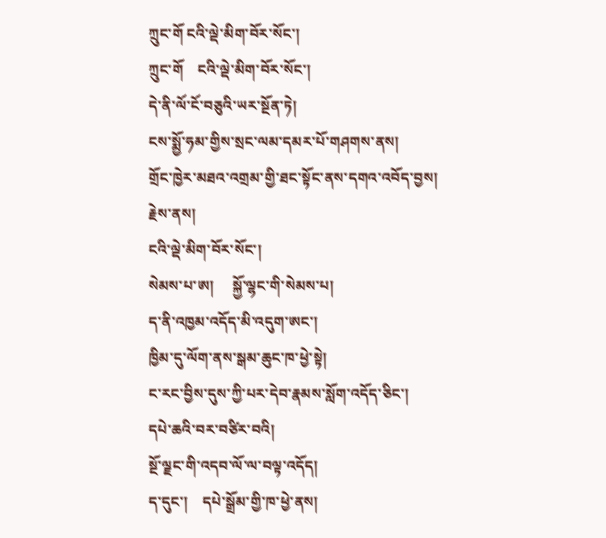ཀྲུང་གོ ངའི་ལྡེ་མིག་བོར་སོང་།
ཀྲུང་གོ    ངའི་ལྡེ་མིག་བོར་སོང་།
དེ་ནི་ལོ་ངོ་བཅུའི་ཡར་སྔོན་ཏེ།
ངས་སྨྱོ་ཧམ་གྱིས་སྲང་ལམ་དམར་པོ་གཤགས་ནས།
གྲོང་ཁྱེར་མཐའ་འགྲམ་གྱི་ཐང་སྟོང་ནས་དགའ་འབོད་བྱས།
རྗེས་ནས།
ངའི་ལྡེ་མིག་བོར་སོང་།
སེམས་པ་ཨ།     སྐྱོ་ལྷང་གི་སེམས་པ།
ད་ནི་འཁྱམ་འདོད་མི་འདུག་ཨང་།
ཁྱིམ་དུ་ལོག་ནས་སྒམ་ཆུང་ཁ་ཕྱེ་སྟེ།
ང་རང་བྱིས་དུས་ཀྱི་པར་དེབ་རྣམས་སློག་འདོད་ཅིང་།
དཔེ་ཆའི་བར་བཙིར་བའི།
སྔོ་ལྗང་གི་འདབ་ལོ་ལ་བལྟ་འདོད།
ད་དུང་།    དཔེ་སྒྲོམ་གྱི་ཁ་ཕྱེ་ནས།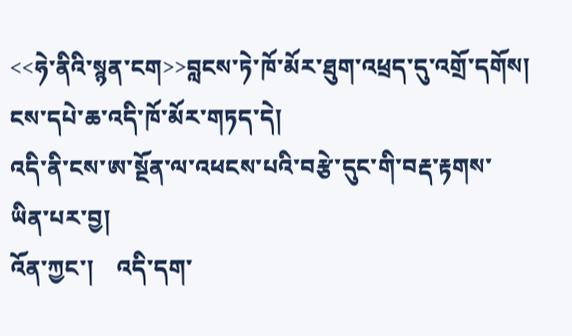<<ཧེ་ནིའི་སྙན་ངག>>བླངས་ཏེ་ཁོ་མོར་ཐུག་འཕྲད་དུ་འགྲོ་དགོས།
ངས་དཔེ་ཆ་འདི་ཁོ་མོར་གཏད་དེ།
འདི་ནི་ངས་ཨ་སྔོན་ལ་འཕངས་པའི་བརྩེ་དུང་གི་བརྡ་རྟགས་ཡིན་པར་བྱ།
འོན་ཀྱང་།    འདི་དག་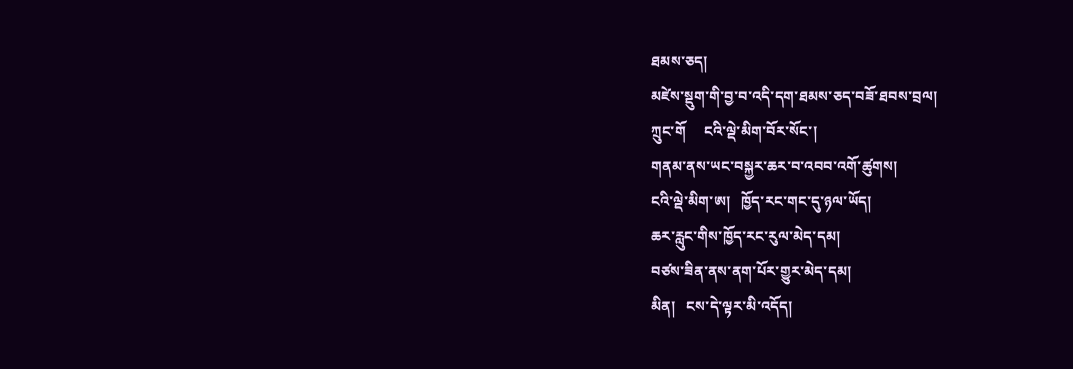ཐམས་ཅད།
མཛེས་སྡུག་གི་བྱ་བ་འདི་དག་ཐམས་ཅད་བཟོ་ཐབས་བྲལ།
ཀྲུང་གོ     ངའི་ལྡེ་མིག་བོར་སོང་།
གནམ་ནས་ཡང་བསྐྱར་ཆར་བ་འབབ་འགོ་ཚུགས།
ངའི་ལྡེ་མིག་ཨ།   ཁྱོད་རང་གང་དུ་ཉལ་ཡོད།
ཆར་རླུང་གིས་ཁྱོད་རང་རུལ་མེད་དམ།
བཙས་ཟིན་ནས་ནག་པོར་གྱུར་མེད་དམ།
མིན།   ངས་དེ་ལྟར་མི་འདོད།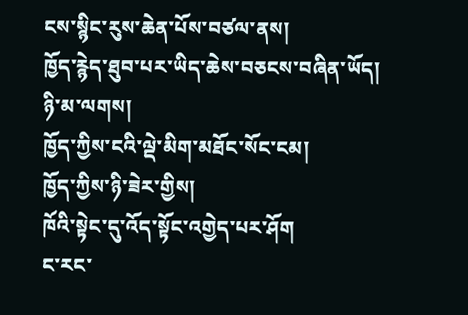ངས་སྙིང་རུས་ཆེན་པོས་བཙལ་ནས།
ཁྱོད་རྙེད་ཐུབ་པར་ཡིད་ཆེས་བཅངས་བཞིན་ཡོད།
ཉི་མ་ལགས།
ཁྱོད་ཀྱིས་ངའི་ལྡེ་མིག་མཐོང་སོང་ངམ།
ཁྱོད་ཀྱིས་ཉི་ཟེར་གྱིས།
ཁོའི་སྟེང་དུ་འོད་སྟོང་འགྱེད་པར་ཤོག
ང་རང་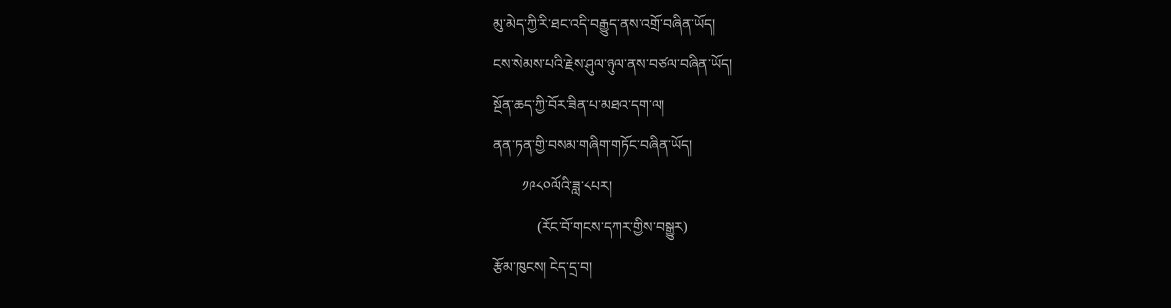མུ་མེད་ཀྱི་རི་ཐང་འདི་བརྒྱུད་ནས་འགྲོ་བཞིན་ཡོད།
ངས་སེམས་པའི་རྗེས་ཤུལ་ཉུལ་ནས་བཙལ་བཞིན་ཡོད།
སྔོན་ཆད་ཀྱི་བོར་ཟིན་པ་མཐའ་དག་ལ།
ནན་ཏན་གྱི་བསམ་གཞིག་གཏོང་བཞིན་ཡོད།
        ༡༩༨༠ལོའི་ཟླ་༨པར།
            (རོང་བོ་གངས་དཀར་གྱིས་བསྒྱུར)
རྩོམ་ཁུངས། ངེད་དྲ་བ།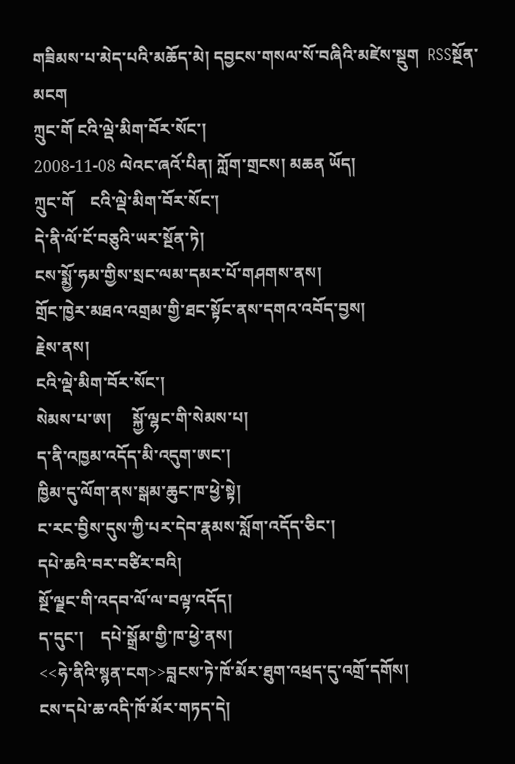གཟིམས་པ་མེད་པའི་མཆོད་མེ། དབྱངས་གསལ་སོ་བཞིའི་མཛེས་སྡུག  RSSསྔོན་མངག
ཀྲུང་གོ ངའི་ལྡེ་མིག་བོར་སོང་།
2008-11-08 ལེའང་ཞའོ་པིན། ཀློག་གྲངས། མཆན ཡོད།
ཀྲུང་གོ    ངའི་ལྡེ་མིག་བོར་སོང་།
དེ་ནི་ལོ་ངོ་བཅུའི་ཡར་སྔོན་ཏེ།
ངས་སྨྱོ་ཧམ་གྱིས་སྲང་ལམ་དམར་པོ་གཤགས་ནས།
གྲོང་ཁྱེར་མཐའ་འགྲམ་གྱི་ཐང་སྟོང་ནས་དགའ་འབོད་བྱས།
རྗེས་ནས།
ངའི་ལྡེ་མིག་བོར་སོང་།
སེམས་པ་ཨ།     སྐྱོ་ལྷང་གི་སེམས་པ།
ད་ནི་འཁྱམ་འདོད་མི་འདུག་ཨང་།
ཁྱིམ་དུ་ལོག་ནས་སྒམ་ཆུང་ཁ་ཕྱེ་སྟེ།
ང་རང་བྱིས་དུས་ཀྱི་པར་དེབ་རྣམས་སློག་འདོད་ཅིང་།
དཔེ་ཆའི་བར་བཙིར་བའི།
སྔོ་ལྗང་གི་འདབ་ལོ་ལ་བལྟ་འདོད།
ད་དུང་།    དཔེ་སྒྲོམ་གྱི་ཁ་ཕྱེ་ནས།
<<ཧེ་ནིའི་སྙན་ངག>>བླངས་ཏེ་ཁོ་མོར་ཐུག་འཕྲད་དུ་འགྲོ་དགོས།
ངས་དཔེ་ཆ་འདི་ཁོ་མོར་གཏད་དེ།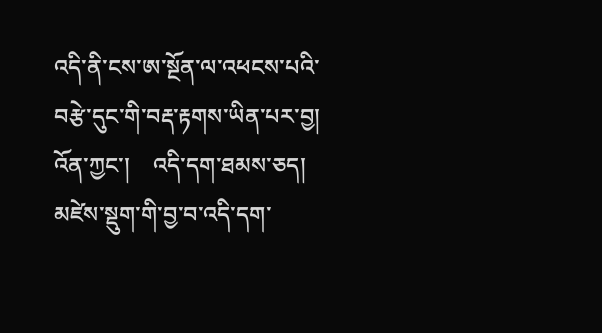འདི་ནི་ངས་ཨ་སྔོན་ལ་འཕངས་པའི་བརྩེ་དུང་གི་བརྡ་རྟགས་ཡིན་པར་བྱ།
འོན་ཀྱང་།    འདི་དག་ཐམས་ཅད།
མཛེས་སྡུག་གི་བྱ་བ་འདི་དག་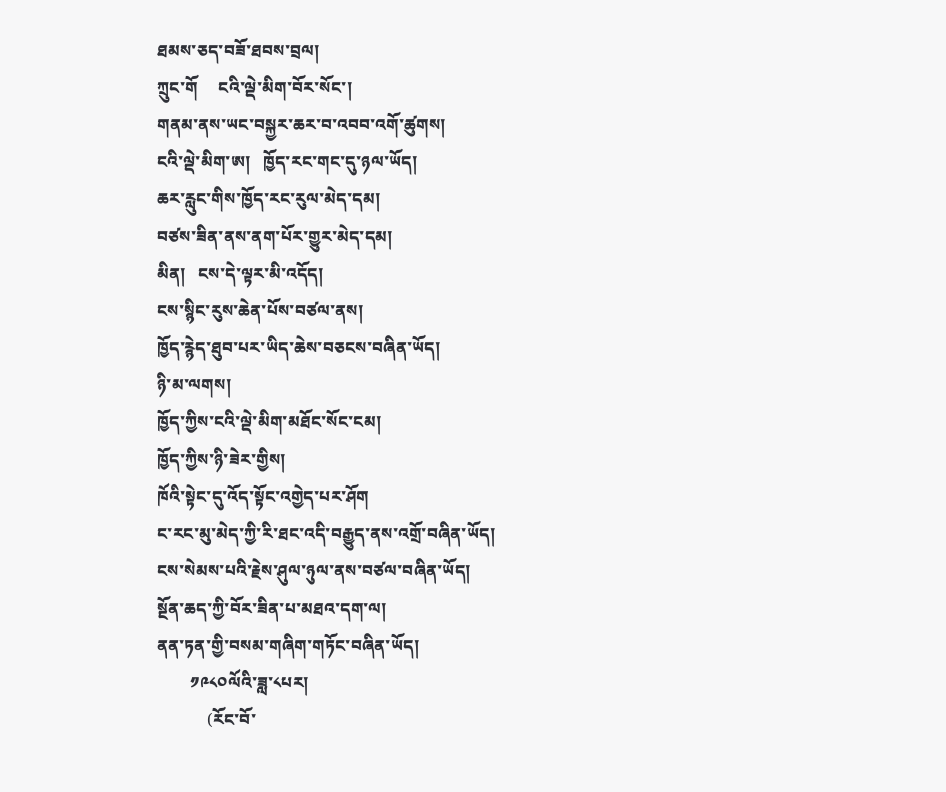ཐམས་ཅད་བཟོ་ཐབས་བྲལ།
ཀྲུང་གོ     ངའི་ལྡེ་མིག་བོར་སོང་།
གནམ་ནས་ཡང་བསྐྱར་ཆར་བ་འབབ་འགོ་ཚུགས།
ངའི་ལྡེ་མིག་ཨ།   ཁྱོད་རང་གང་དུ་ཉལ་ཡོད།
ཆར་རླུང་གིས་ཁྱོད་རང་རུལ་མེད་དམ།
བཙས་ཟིན་ནས་ནག་པོར་གྱུར་མེད་དམ།
མིན།   ངས་དེ་ལྟར་མི་འདོད།
ངས་སྙིང་རུས་ཆེན་པོས་བཙལ་ནས།
ཁྱོད་རྙེད་ཐུབ་པར་ཡིད་ཆེས་བཅངས་བཞིན་ཡོད།
ཉི་མ་ལགས།
ཁྱོད་ཀྱིས་ངའི་ལྡེ་མིག་མཐོང་སོང་ངམ།
ཁྱོད་ཀྱིས་ཉི་ཟེར་གྱིས།
ཁོའི་སྟེང་དུ་འོད་སྟོང་འགྱེད་པར་ཤོག
ང་རང་མུ་མེད་ཀྱི་རི་ཐང་འདི་བརྒྱུད་ནས་འགྲོ་བཞིན་ཡོད།
ངས་སེམས་པའི་རྗེས་ཤུལ་ཉུལ་ནས་བཙལ་བཞིན་ཡོད།
སྔོན་ཆད་ཀྱི་བོར་ཟིན་པ་མཐའ་དག་ལ།
ནན་ཏན་གྱི་བསམ་གཞིག་གཏོང་བཞིན་ཡོད།
        ༡༩༨༠ལོའི་ཟླ་༨པར།
            (རོང་བོ་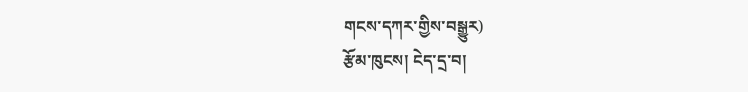གངས་དཀར་གྱིས་བསྒྱུར)
རྩོམ་ཁུངས། ངེད་དྲ་བ།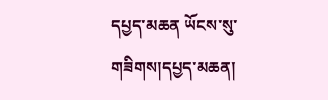དཔྱད་མཆན ཡོངས་སུ་གཟིགས།དཔྱད་མཆན།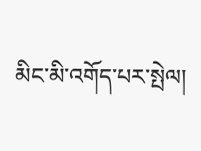མིང་མི་འགོད་པར་སྤེལ།